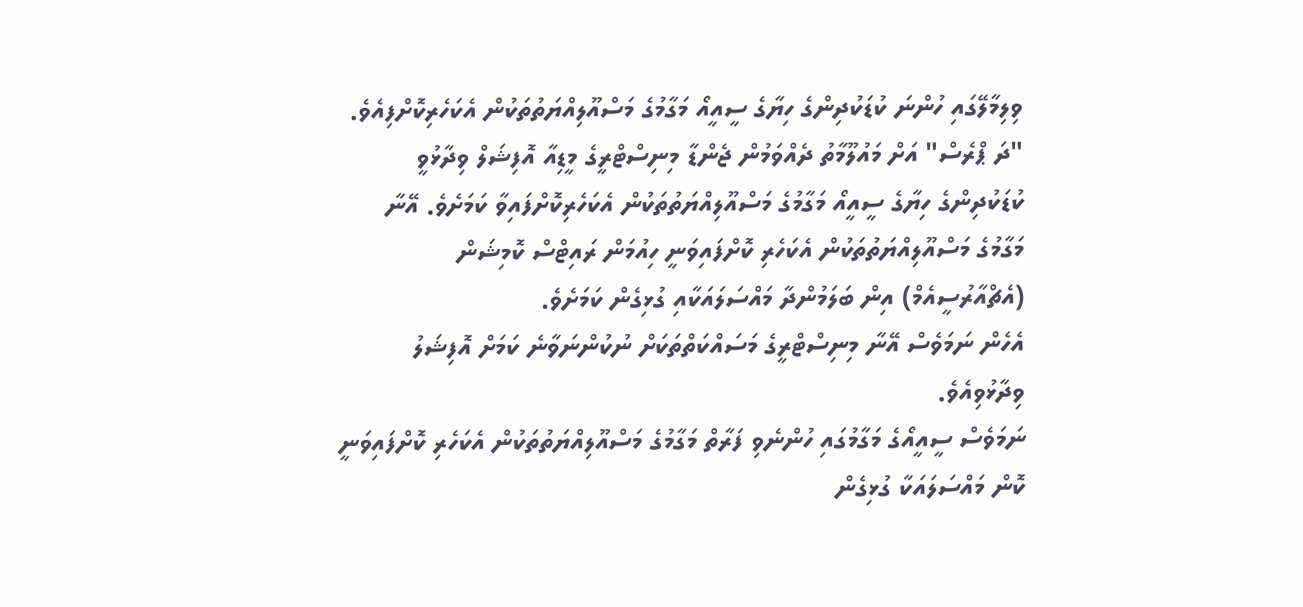ވިލިމާލޭގައި ހުންނަ ކުޑަކުދިންގެ ހިޔާގެ ސީއީއޯ މަގާމުގެ މަސްއޫލިއްޔަތުތަކުން އެކަހެރިކޮށްފިއެވެ.
"ދަ ޕްރެސް" އަށް މައުލޫމާތު ދެއްވަމުން ޖެންޑާ މިނިސްޓްރީގެ މީޑިއާ އޮފިޝަލް ވިދާޅުވީ ކުޑަކުދިންގެ ހިޔާގެ ސީއީއޯ މަގާމުގެ މަސްއޫލިއްޔަތުތަކުން އެކަހެރިކޮށްފައިވާ ކަމަށެވެ. އޭނާ މަގާމުގެ މަސްއޫލިއްޔަތުތަކުން އެކަހެރި ކޮށްފައިވަނީ ހިއުމަން ރައިޓްސް ކޮމިޝަން (އެޗްއާރުސީއެމް) އިން ބަލަމުންދާ މައްސަލައަކާއި ގުޅިގެން ކަމަށެވެ.
އެހެން ނަމަވެސް އޭނާ މިނިސްޓްރީގެ މަސައްކަތްތަކަށް ނުކުންނަވާނެ ކަމަށް އޮފިޝަލު ވިދާޅުވިއެވެ.
ނަމަވެސް ސީއީއޯގެ މަގާމުގައި ހުންނެވި ފަރާތް މަގާމުގެ މަސްއޫލިއްޔަތުތަކުން އެކަހެރި ކޮށްފައިވަނީ ކޮން މައްސަލައަކާ ގުޅިގެން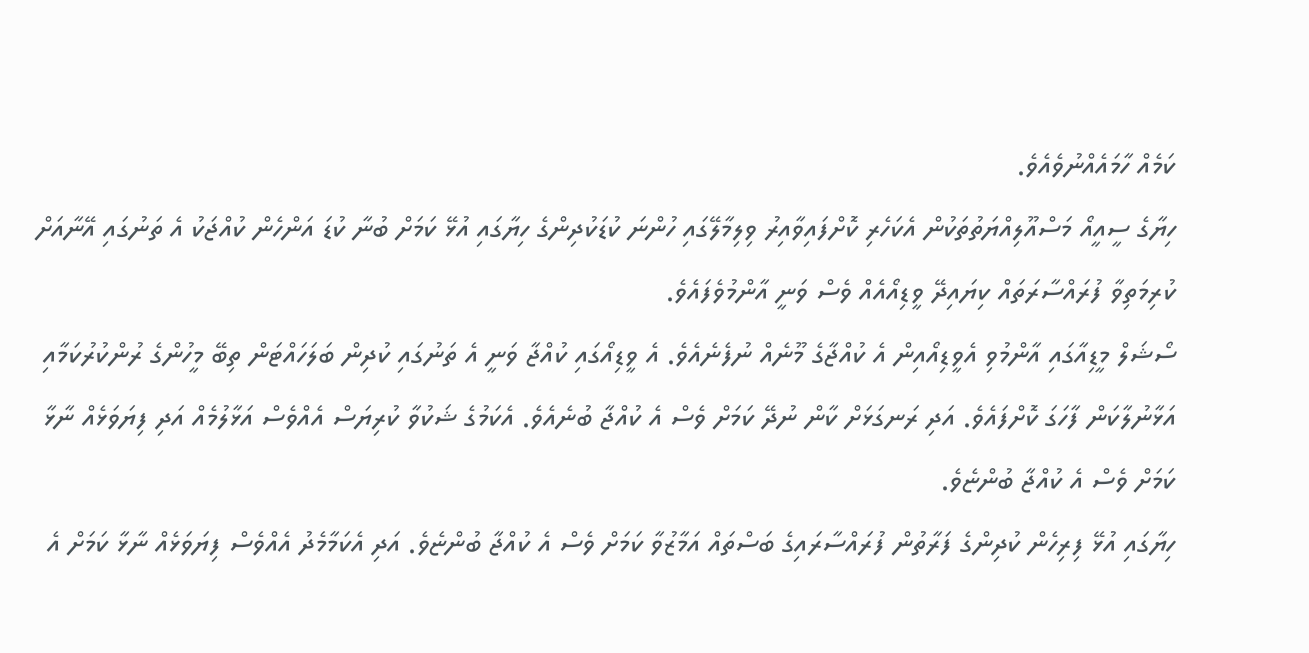ކަމެއް ހާމައެއްނުވެއެވެ.
ހިޔާގެ ސީއީއޯ މަސްއޫލިއްޔަތުތަކުން އެކަހެރި ކޮށްފައިވާއިރު ވިލިމާލޭގައި ހުންނަ ކުޑަކުދިންގެ ހިޔާގައި އުޅޭ ކަމަށް ބުނާ ކުޑަ އަންހެން ކުއްޖަކު އެ ތަނުގައި އޭނާއަށް ކުރިމަތިވާ ފުރައްސާރަތައް ކިޔައިދޭ ވީޑިއޯއެއް ވެސް ވަނީ އާންމުވެފައެވެ.
ސޯޝަލް މީޑިއާގައި އާންމުވި އެވީޑިއޯއިން އެ ކުއްޖާގެ މޫނެއް ނުފެނެއެވެ. އެ ވީޑިއޯގައި ކުއްޖާ ވަނީ އެ ތަނުގައި ކުދިން ބަލަހައްޓަން ތިބޭ މީހުންގެ ރުންކުރުކަމާއި އަޅާނުލާކަން ފާހަގަ ކޮށްފައެވެ. އަދި ރަނގަޅަށް ކާން ނުދޭ ކަމަށް ވެސް އެ ކުއްޖާ ބުނެއެވެ. އެކަމުގެ ޝަކުވާ ކުރިޔަސް އެއްވެސް އަޅާލުމެއް އަދި ފިޔަވަޅެއް ނާޅާ ކަމަށް ވެސް އެ ކުއްޖާ ބުންޏެވެ.
ހިޔާގައި އުޅޭ ފިރިހެން ކުދިންގެ ފަރާތުން ފުރައްސާރައިގެ ބަސްތައް އަމާޒުވާ ކަމަށް ވެސް އެ ކުއްޖާ ބުންޏެވެ. އަދި އެކަމާމެދު އެއްވެސް ފިޔަވަޅެއް ނާޅާ ކަމަށް އެ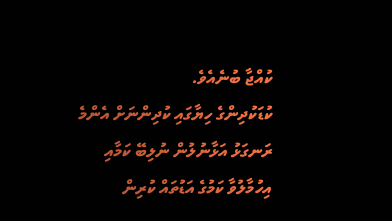ކުއްޖާ ބުނެއެވެ.
ކުޑަކުދިންގެ ހިޔާގައި ކުދިންނަށް އެންމެ ރަނގަޅު އަޅާނުލުން ނުލިބޭ ކަމާއި އިހުމާލުވާ ކަމުގެ އަޑުތައް ކުރިން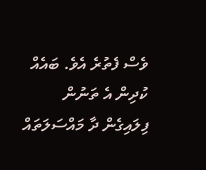ވެސް ފެތުރެ އެވެ. ބައެއް ކުދިން އެ ތަނުން ފިލައިގެން ދާ މައްސަލަތައް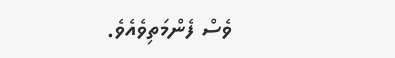ވެސް ފެންމަތިވެއެވެ.